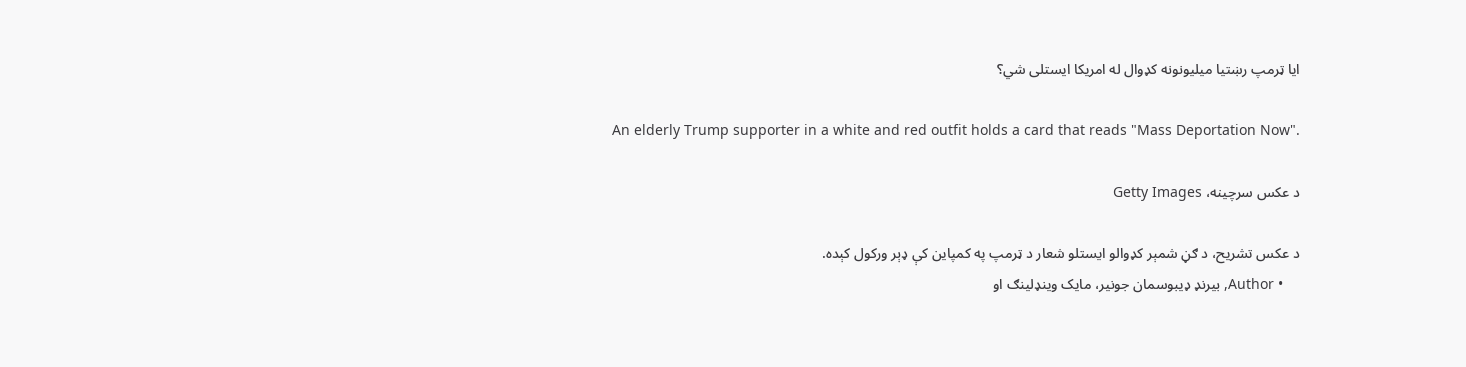ایا ټرمپ رښتیا میلیونونه کډوال له امریکا ایستلی شي؟

An elderly Trump supporter in a white and red outfit holds a card that reads "Mass Deportation Now".

د عکس سرچینه، Getty Images

د عکس تشریح، د ګڼ شمېر کډوالو ایستلو شعار د ټرمپ په کمپاین کې ډېر ورکول کېده.
    • Author, بیرنډ ډیبوسمان جونیر، مایک وینډلینګ او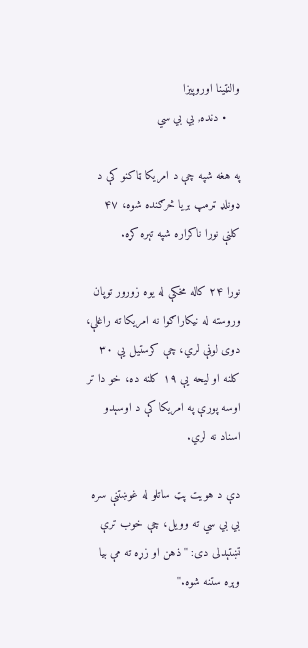والنټینا اوروپیزا
    • دنده, بي بي سي

په هغه شپه چې د امریکا ټاکنو کې د ډونلډ ټرمپ بریا څرګنده شوه، ۴۷ کلنې نورا ناکراره شپه تېره کړه.

نورا ۲۴ کاله مخکې له یوه زورور توپان وروسته له نیکاراګوا نه امریکا ته راغلې، دوی لوڼې لري، چې کرستیل یې ۳۰ کلنه او لیحه یې ۱۹ کلنه ده، خو دا تر اوسه پورې په امریکا کې د اوسېدو اسناد نه لري.

دې د هویت پټ ساتلو له غوښتنې سره بي بي سي ته وویل، چې خوب ترې تښتېدلی دی: ''ذهن او زړه ته مې بیا وېره ستنه شوه.''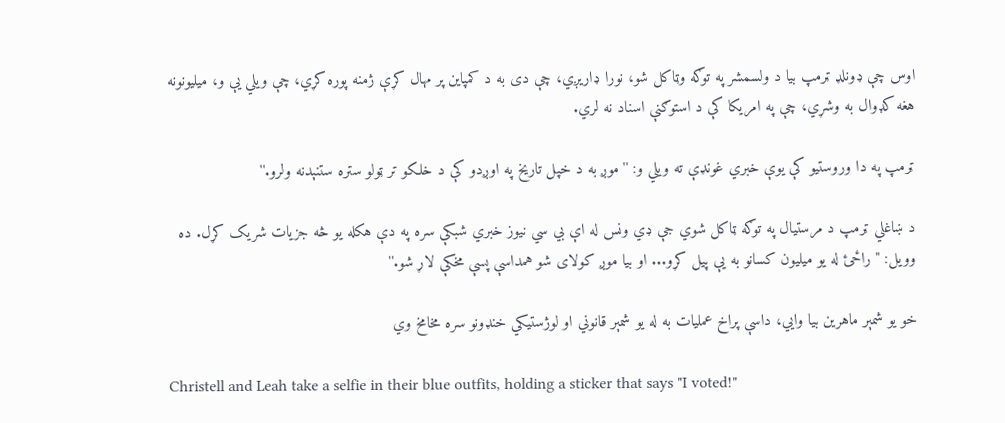اوس چې ډونلډ ټرمپ بیا د ولسمشر په توګه وټاکل شو، نورا ډاریږي، چې دی به د کمپاین پر مهال کړې ژمنه پوره کړي، چې ویلي یې و، میلیونونه هغه کډوال به وشړي، چې په امریکا کې د استوګنې اسناد نه لري.

ټرمپ په دا وروستیو کې یوې خبري غونډې ته ویلي و: ''موږ به د خپل تاریخ په اوږدو کې د خلکو تر ټولو ستره ستنېدنه ولرو.''

د ښاغلي ټرمپ د مرستیال په توګه ټاکل شوي جې ډي ونس له اې بي سي نیوز خبري شبکې سره په دې هکله یو څه جزیات شریک کړل. ده وویل: ''راځئ له یو میلیون کسانو به یې پیل کړو... او بیا موږ کولای شو همداسې پسې مخکې لاړ شو.''

خو یو شمېر ماهرین بیا وايي، داسې پراخ عملیات به له یو شمېر قانوني او لوژستیکي خنډونو سره مخامخ وي

Christell and Leah take a selfie in their blue outfits, holding a sticker that says "I voted!"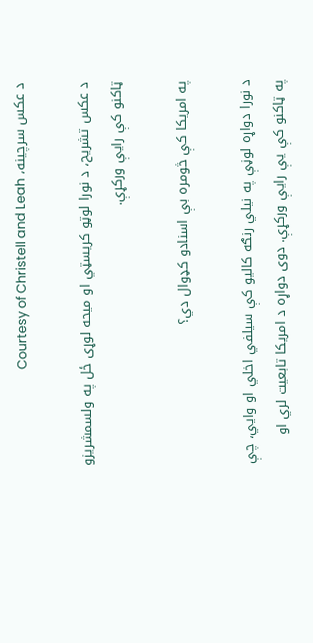د عکس سرچینه، Courtesy of Christell and Leah

د عکس تشریح، د نورا لوټو کریسټي او میحه لوړی ځل په ولسمشریزو ټاکنو کې رایې ورکړې.

په امریکا کې څومره بې اسنادو کډوال دي؟

د نورا دواړه لوڼې په نیلي رنګه کالیو کې سیلفي اخلي او وايي، چې په ټاکنو کې یې رایې ورکړې. دوی دواړه د امریکا تابعیت لري او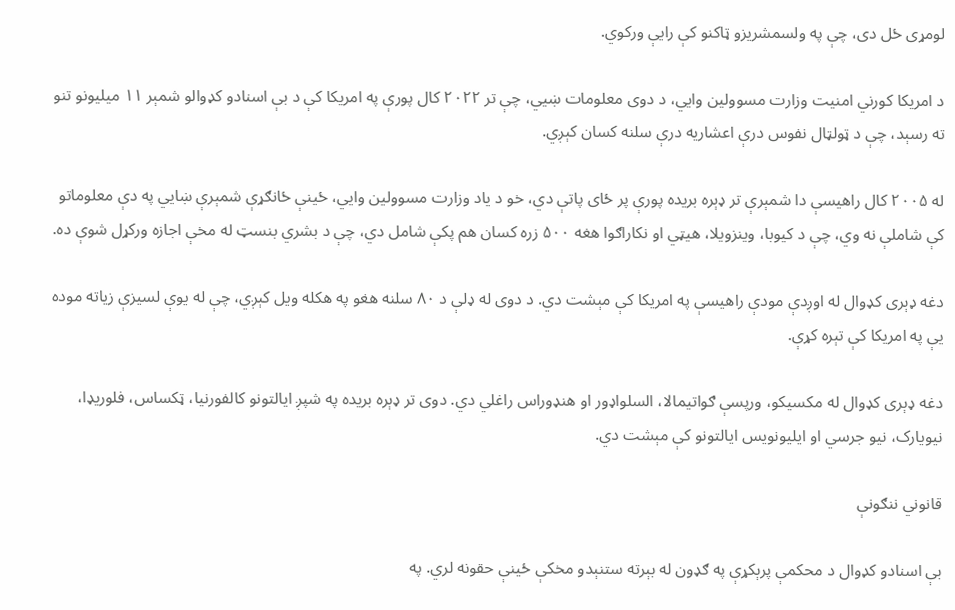لومړی ځل دی، چې په ولسمشریزو ټاکنو کې رایې ورکوي.

د امریکا کورني امنیت وزارت مسوولین وايي، د دوی معلومات ښيي، چې تر ۲۰۲۲ کال پورې په امریکا کې د بې اسنادو کډوالو شمېر ۱۱ میلیونو تنو ته رسېد، چې د ټولټال نفوس درې اعشاریه درې سلنه کسان کېږي.

له ۲۰۰۵ کال راهیسې دا شمېرې تر ډېره بریده پورې پر ځای پاتې دي، خو د یاد وزارت مسوولین وايي، ځینې ځانګړې شمېرې ښايي په دې معلوماتو کې شاملې نه وي، چې د کیوبا، وینزویلا، هیټي او نکاراګوا هغه ۵۰۰ زره کسان هم پکې شامل دي، چې د بشري بنسټ له مخې اجازه ورکړل شوې ده.

دغه ډېری کډوال له اوږدې مودې راهیسې په امریکا کې مېشت دي. د دوی له ډلې د ۸۰ سلنه هغو په هکله ویل کېږي، چې له یوې لسیزې زیاته موده یې په امریکا کې تېره کړې.

دغه ډېری کډوال له مکسیکو، ورپسې ګواتیمالا، السلواډور او هنډوراس راغلي دي. دوی تر ډېره بریده په شپږ ایالتونو کالفورنیا، ټکساس، فلوریډا، نیویارک، نیو جرسي او ایلیونویس ایالتونو کې مېشت دي.

قانوني ننګونې

بې اسنادو کډوال د محکمې پرېکړې په ګډون له بېرته ستنېدو مخکې ځینې حقونه لري. په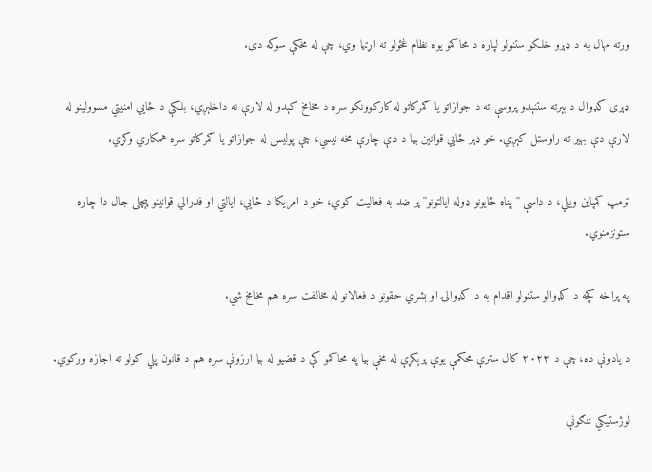ورته مهال به د ډېرو خلکو ستنولو لپاره د محاکمو یوه نظام غځولو ته اړتیا وي، چې له مخکې سوکه دی.

ډېری کډوال د بېرته ستنېدو پروسې ته د جوازاتو یا ګمرکاتو له کارکوونکو سره د مخامخ کېدو له لارې نه داخلېږي، بلکې د ځایي امنیتي مسوولینو له لارې دې بهیر ته راوستل کېږي. خو ډېر ځايي قوانین بیا د دې چارې مخه نیسي، چې پولیس له جوازاتو یا ګمرکاتو سره همکاري وکړي.

ټرمپ کمپاین ویلي، د داسې ''پناه ځایونو ډوله ایالتونو'' پر ضد به فعالیت کوي، خو د امریکا د ځايي، ایالتي او فدرالي قوانینو پېچلی جال دا چاره ستونزمنوي.

په پراخه کچه د کډوالو ستنولو اقدام به د کډوالۍ او بشري حقونو د فعالانو له مخالفت سره هم مخامخ شي.

د یادونې ده، چې د ۲۰۲۲ کال سترې محکمې یوې پرېکړې له مخې بیا په محاکمو کې د قضیو له بیا ارزونې سره هم د قانون پلي کولو ته اجازه ورکوي.

لوژستیکي ننګونې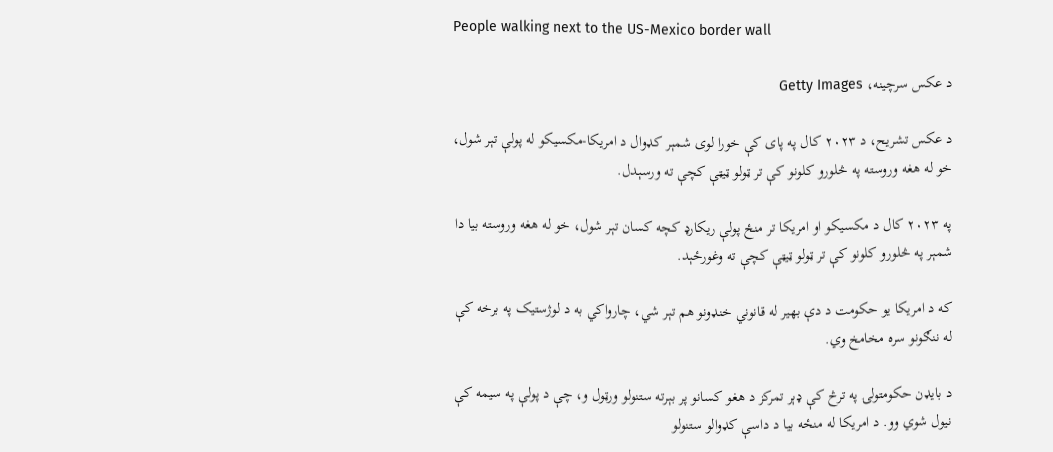People walking next to the US-Mexico border wall

د عکس سرچینه، Getty Images

د عکس تشریح، د ۲۰۲۳ کال په پای کې خورا لوی شمېر کډوال د امریکا-مکسیکو له پولې تېر شول، خو له هغه وروسته په څلورو کلونو کې تر ټولو ټیټې کچې ته ورسېدل.

په ۲۰۲۳ کال د مکسیکو او امریکا تر منځ پولې ریکارډ کچه کسان تېر شول، خو له هغه وروسته بیا دا شمېر په څلورو کلونو کې تر ټولو ټیټې کچې ته وغورځېد.

که د امریکا یو حکومت د دې بهیر له قانوني خنډونو هم تېر شي، چارواکي به د لوژستیک په برخه کې له ننګونو سره مخامخ وي.

د بایډن حکومتولۍ په ترڅ کې ډېر تمرکز د هغو کسانو پر بېرته ستنولو ورټول و، چې د پولې په سیمه کې نیول شوي وو. د امریکا له منځه بیا د داسې کډوالو ستنولو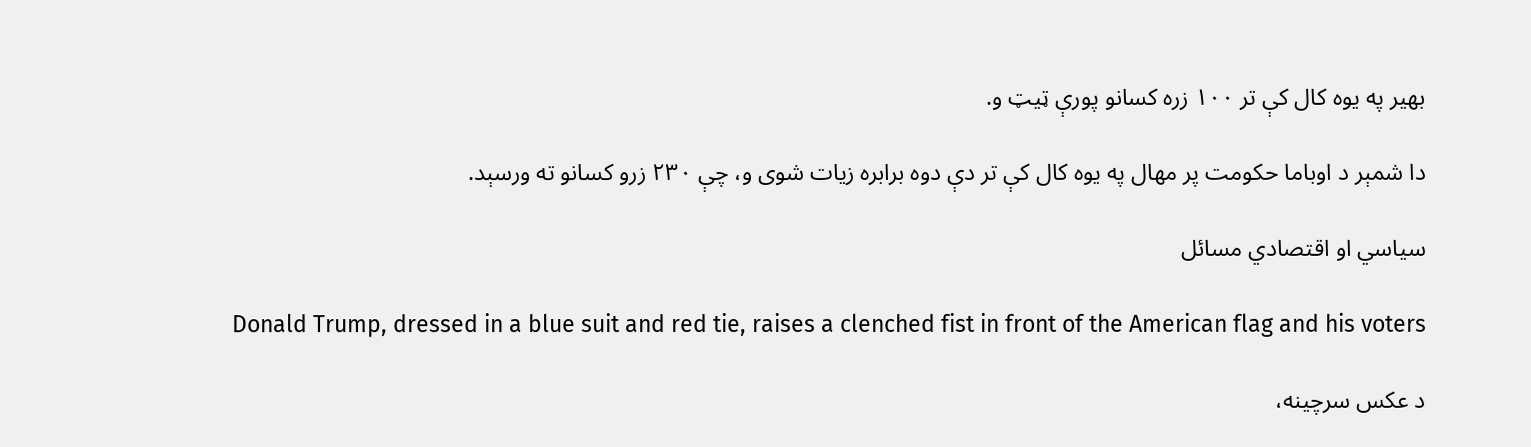بهیر په یوه کال کې تر ۱۰۰ زره کسانو پورې ټیټ و.

دا شمېر د اوباما حکومت پر مهال په یوه کال کې تر دې دوه برابره زیات شوی و، چې ۲۳۰ زرو کسانو ته ورسېد.

سیاسي او اقتصادي مسائل

Donald Trump, dressed in a blue suit and red tie, raises a clenched fist in front of the American flag and his voters

د عکس سرچینه،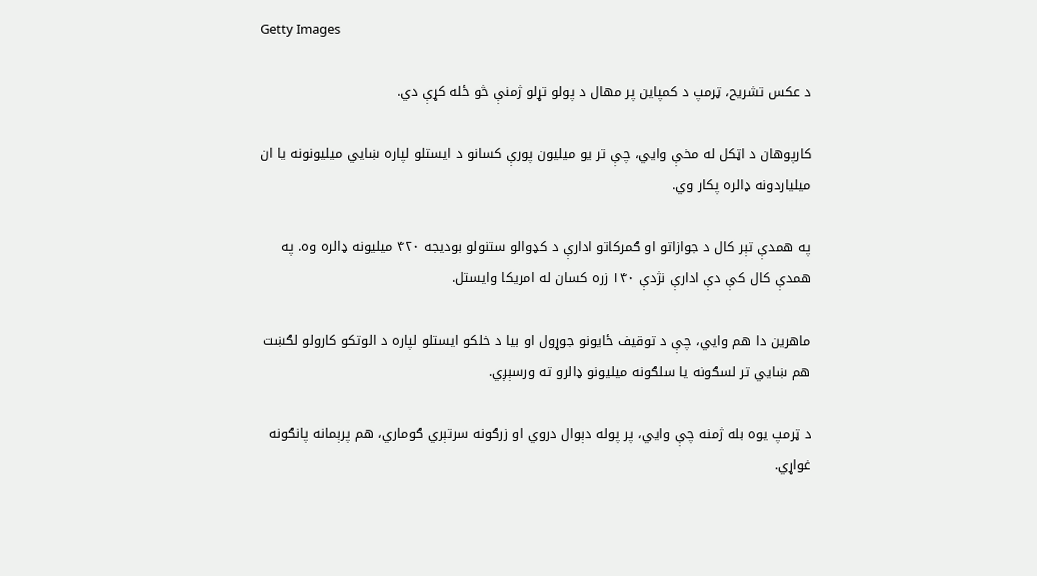Getty Images

د عکس تشریح، ټرمپ د کمپاین پر مهال د پولو تړلو ژمنې څو ځله کړې دي.

کارپوهان د اټکل له مخې وايي، چې تر یو میلیون پورې کسانو د ایستلو لپاره ښايي میلیونونه یا ان میلیاردونه ډالره پکار وي.

په همدې تېر کال د جوازاتو او ګمرکاتو ادارې د کډوالو ستنولو بودیجه ۴۲۰ میلیونه ډالره وه. په همدې کال کې دې ادارې نژدې ۱۴۰ زره کسان له امریکا وایستل.

ماهرین دا هم وايي، چې د توقیف ځایونو جوړول او بیا د خلکو ایستلو لپاره د الوتکو کارولو لګښت هم ښايي تر لسګونه یا سلګونه میلیونو ډالرو ته ورسېږي.

د ټرمپ یوه بله ژمنه چې وايي، پر پوله دېوال دروي او زرګونه سرتېري ګوماري، هم پرېمانه پانګونه غواړي.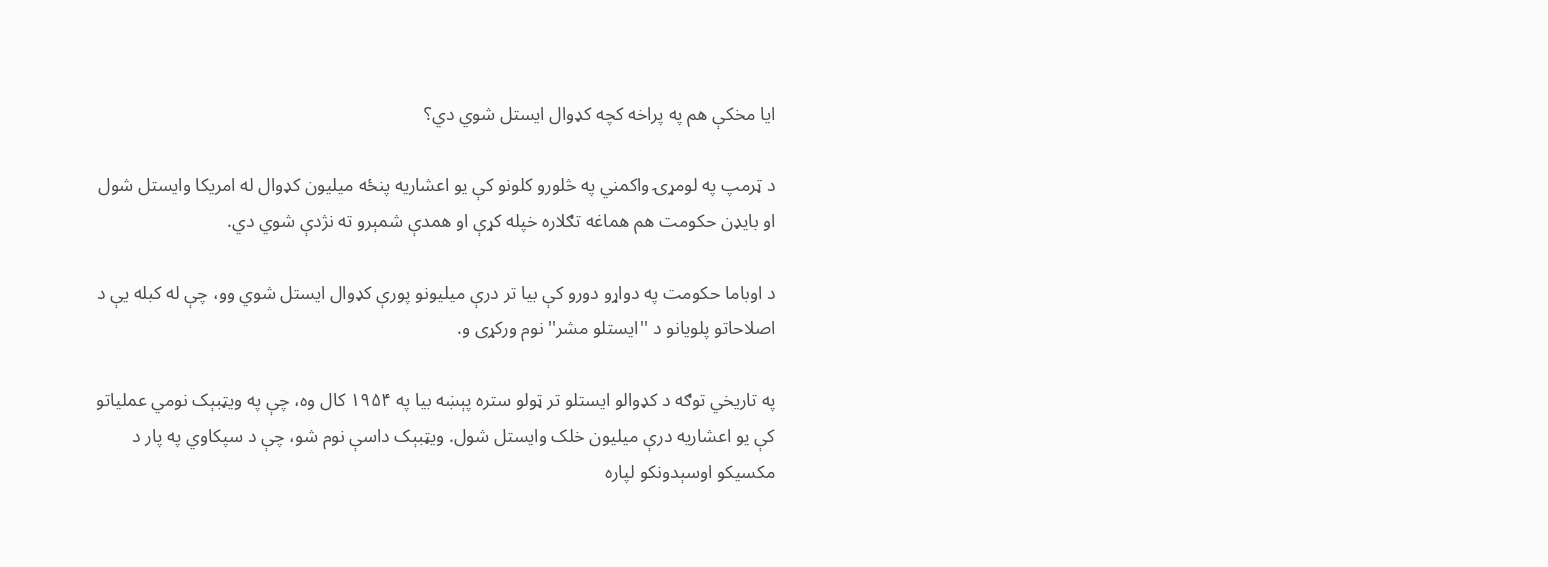ایا مخکې هم په پراخه کچه کډوال ایستل شوي دي؟

د ټرمپ په لومړۍ واکمني په څلورو کلونو کې یو اعشاریه پنځه میلیون کډوال له امریکا وایستل شول او بایډن حکومت هم هماغه تګلاره خپله کړې او همدې شمېرو ته نژدې شوي دي.

د اوباما حکومت په دواړو دورو کې بیا تر درې میلیونو پورې کډوال ایستل شوي وو، چې له کبله یې د اصلاحاتو پلویانو د ''ایستلو مشر'' نوم ورکړی و.

په تاریخي توګه د کډوالو ایستلو تر ټولو ستره پېښه بیا په ۱۹۵۴ کال وه، چې په ویټبېک نومي عملیاتو کې یو اعشاریه درې میلیون خلک وایستل شول. ویټبېک داسې نوم شو، چې د سپکاوي په پار د مکسیکو اوسېدونکو لپاره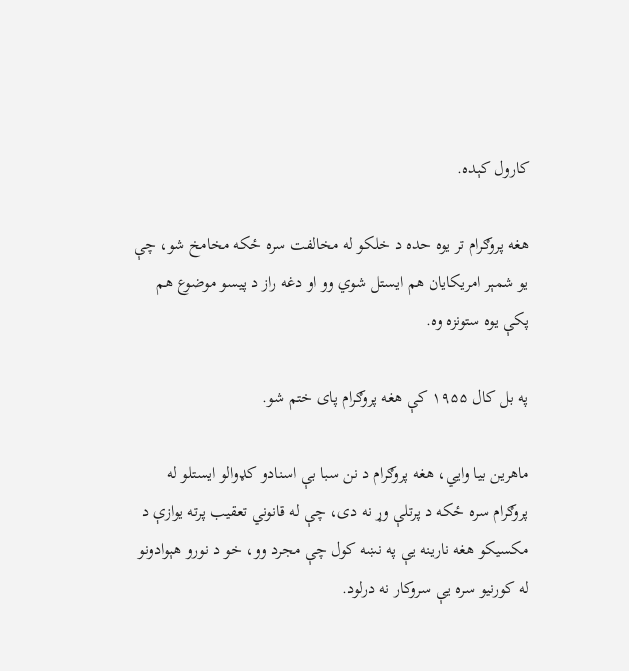کارول کېده.

هغه پروګرام تر یوه حده د خلکو له مخالفت سره ځکه مخامخ شو، چې یو شمېر امریکایان هم ایستل شوي وو او دغه راز د پیسو موضوع هم پکې یوه ستونزه وه.

په بل کال ۱۹۵۵ کې هغه پروګرام پای ختم شو.

ماهرین بیا وايي، هغه پروګرام د نن سبا بې اسنادو کډوالو ایستلو له پروګرام سره ځکه د پرتلې وړ نه دی، چې له قانوني تعقیب پرته یوازې د مکسیکو هغه نارینه یې په نښه کول چې مجرد وو، خو د نورو هېوادونو له کورنیو سره یې سروکار نه درلود.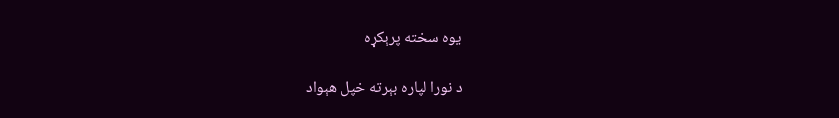یوه سخته پرېکړه

د نورا لپاره بېرته خپل هېواد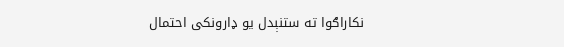نکاراګوا ته ستنېدل یو ډارونکی احتمال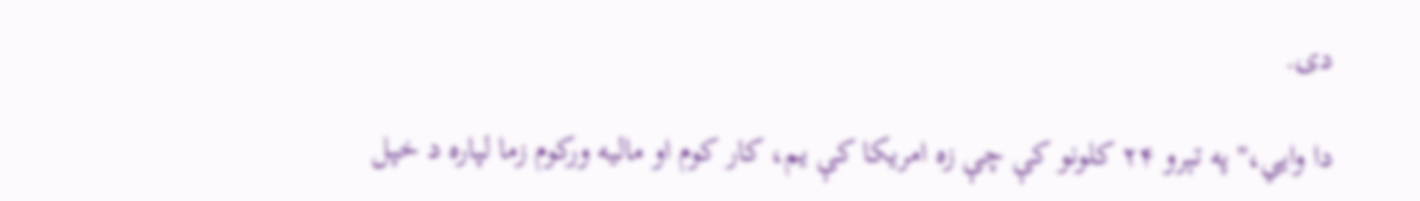دی.

دا وايي،'' په تېرو ۲۴ کلونو کې چې زه امریکا کې یم، کار کوم او مالیه ورکوم زما لپاره د خپل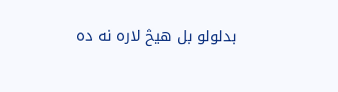بدلولو بل هیڅ لاره نه ده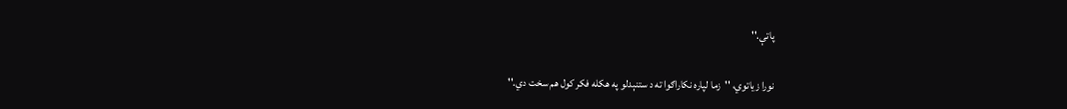پاتې.''

نورا زیاتوي، ''زما لپاره نکاراګوا ته د ستنېدلو په هکله فکر کول هم سخت دي.''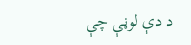د دې لوڼې چې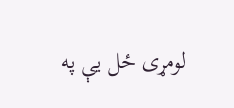لومړی ځل یې په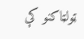ټولټاکنو کې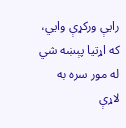رایې ورکړې وايي، که اړتیا پېښه شي له مور سره به لاړې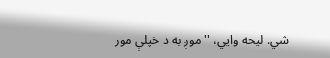شي. لیحه وايي، ''موږ به د خپلې مور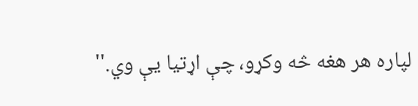لپاره هر هغه څه وکړو، چې اړتیا یې وي.''